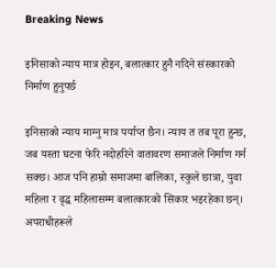Breaking News

इनिसाको न्याय मात्र होइन, बलात्कार हुनै नदिने संस्कारको निर्माण हुनुपर्छ

इनिसाको न्याय माग्नु मात्र पर्याप्त छैन। न्याय त तब पूरा हुन्छ, जब यस्ता घटना फेरि नदोहरिने वातावरण समाजले निर्माण गर्न सक्छ। आज पनि हाम्रो समाजमा बालिका, स्कुले छात्रा, युवा महिला र वृद्ध महिलासम्म बलात्कारको सिकार भइरहेका छन्। अपराधीहरूले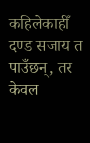कहिलेकाहीँ दण्ड सजाय त पाउँछन्, तर केवल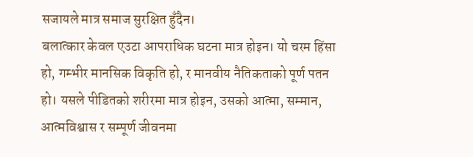सजायले मात्र समाज सुरक्षित हुँदैन।
बलात्कार केवल एउटा आपराधिक घटना मात्र होइन। यो चरम हिंसा हो, गम्भीर मानसिक विकृति हो, र मानवीय नैतिकताको पूर्ण पतन हो। यसले पीडितको शरीरमा मात्र होइन, उसको आत्मा, सम्मान, आत्मविश्वास र सम्पूर्ण जीवनमा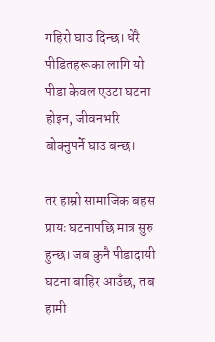गहिरो घाउ दिन्छ। धेरै पीडितहरूका लागि यो पीडा केवल एउटा घटना होइन, जीवनभरि बोक्नुपर्ने घाउ बन्छ।

तर हाम्रो सामाजिक बहस प्रायः घटनापछि मात्र सुरु हुन्छ। जब कुनै पीडादायी घटना बाहिर आउँछ, तब हामी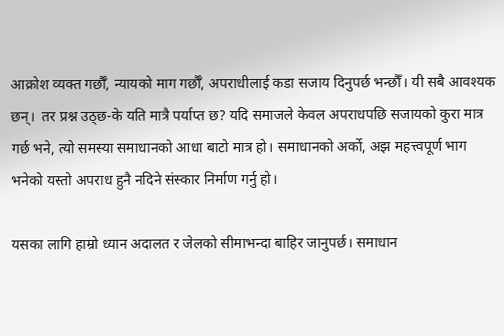आक्रोश व्यक्त गर्छौँ, न्यायको माग गर्छौँ, अपराधीलाई कडा सजाय दिनुपर्छ भन्छौँ। यी सबै आवश्यक छन्।  तर प्रश्न उठ्छ-के यति मात्रै पर्याप्त छ? यदि समाजले केवल अपराधपछि सजायको कुरा मात्र गर्छ भने, त्यो समस्या समाधानको आधा बाटो मात्र हो। समाधानको अर्को, अझ महत्त्वपूर्ण भाग भनेको यस्तो अपराध हुनै नदिने संस्कार निर्माण गर्नु हो।

यसका लागि हाम्रो ध्यान अदालत र जेलको सीमाभन्दा बाहिर जानुपर्छ। समाधान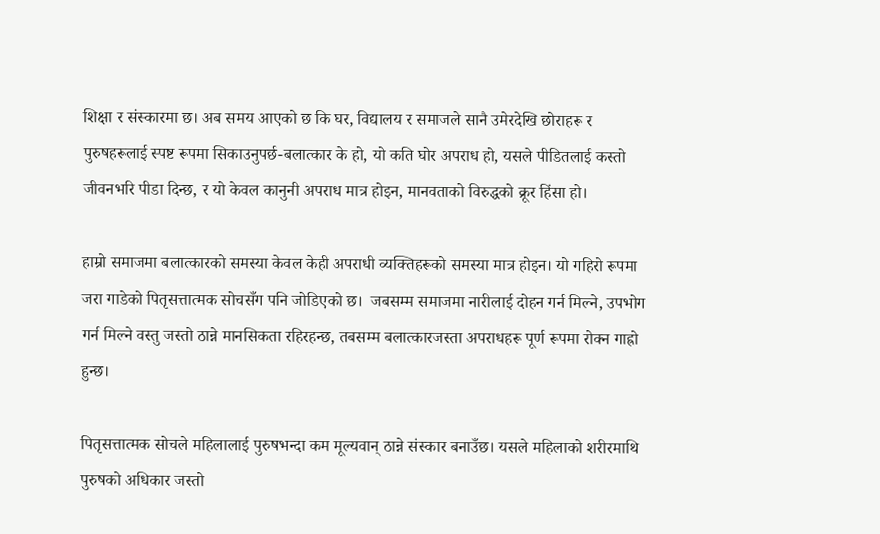शिक्षा र संस्कारमा छ। अब समय आएको छ कि घर, विद्यालय र समाजले सानै उमेरदेखि छोराहरू र पुरुषहरूलाई स्पष्ट रूपमा सिकाउनुपर्छ-बलात्कार के हो, यो कति घोर अपराध हो, यसले पीडितलाई कस्तो जीवनभरि पीडा दिन्छ, र यो केवल कानुनी अपराध मात्र होइन, मानवताको विरुद्धको क्रूर हिंसा हो।

हाम्रो समाजमा बलात्कारको समस्या केवल केही अपराधी व्यक्तिहरूको समस्या मात्र होइन। यो गहिरो रूपमा जरा गाडेको पितृसत्तात्मक सोचसँग पनि जोडिएको छ।  जबसम्म समाजमा नारीलाई दोहन गर्न मिल्ने, उपभोग गर्न मिल्ने वस्तु जस्तो ठान्ने मानसिकता रहिरहन्छ, तबसम्म बलात्कारजस्ता अपराधहरू पूर्ण रूपमा रोक्न गाह्रो हुन्छ।

पितृसत्तात्मक सोचले महिलालाई पुरुषभन्दा कम मूल्यवान् ठान्ने संस्कार बनाउँछ। यसले महिलाको शरीरमाथि पुरुषको अधिकार जस्तो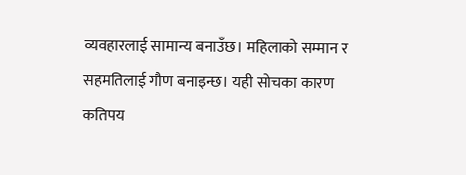व्यवहारलाई सामान्य बनाउँछ। महिलाको सम्मान र सहमतिलाई गौण बनाइन्छ। यही सोचका कारण कतिपय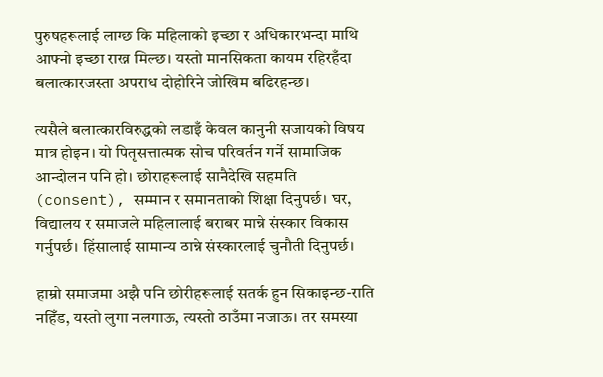पुरुषहरूलाई लाग्छ कि महिलाको इच्छा र अधिकारभन्दा माथि आफ्नो इच्छा राख्न मिल्छ। यस्तो मानसिकता कायम रहिरहँदा बलात्कारजस्ता अपराध दोहोरिने जोखिम बढिरहन्छ।

त्यसैले बलात्कारविरुद्धको लडाइँ केवल कानुनी सजायको विषय मात्र होइन। यो पितृसत्तात्मक सोच परिवर्तन गर्ने सामाजिक आन्दोलन पनि हो। छोराहरूलाई सानैदेखि सहमति (consent), सम्मान र समानताको शिक्षा दिनुपर्छ। घर, विद्यालय र समाजले महिलालाई बराबर मान्ने संस्कार विकास गर्नुपर्छ। हिंसालाई सामान्य ठान्ने संस्कारलाई चुनौती दिनुपर्छ।

हाम्रो समाजमा अझै पनि छोरीहरूलाई सतर्क हुन सिकाइन्छ-राति नहिँड, यस्तो लुगा नलगाऊ, त्यस्तो ठाउँमा नजाऊ। तर समस्या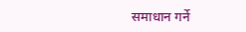समाधान गर्ने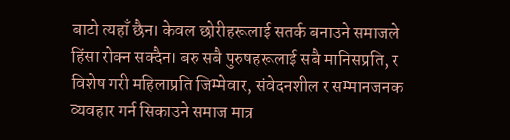बाटो त्यहाँ छैन। केवल छोरीहरूलाई सतर्क बनाउने समाजले हिंसा रोक्न सक्दैन। बरु सबै पुरुषहरूलाई सबै मानिसप्रति, र विशेष गरी महिलाप्रति जिम्मेवार, संवेदनशील र सम्मानजनक व्यवहार गर्न सिकाउने समाज मात्र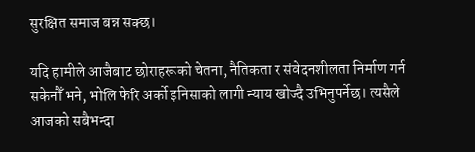सुरक्षित समाज बन्न सक्छ।

यदि हामीले आजैबाट छोराहरूको चेतना, नैतिकता र संवेदनशीलता निर्माण गर्न सकेनौँ भने, भोलि फेरि अर्को इनिसाको लागी न्याय खोज्दै उभिनुपर्नेछ। त्यसैले आजको सबैभन्दा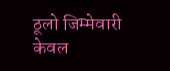ठूलो जिम्मेवारी केवल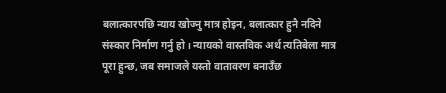बलात्कारपछि न्याय खोज्नु मात्र होइन, बलात्कार हुनै नदिने संस्कार निर्माण गर्नु हो। न्यायको वास्तविक अर्थ त्यतिबेला मात्र पूरा हुन्छ, जब समाजले यस्तो वातावरण बनाउँछ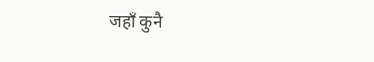जहाँ कुनै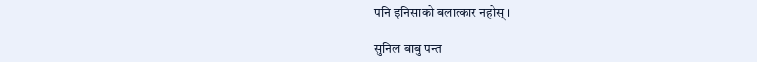पनि इनिसाको बलात्कार नहोस् ।

सुनिल बाबु पन्त